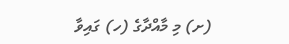(ށ) މި މާއްދާގެ (ހ) ގައިވާ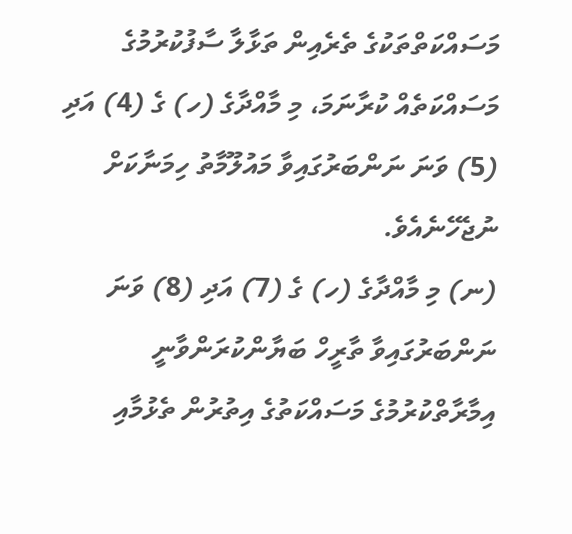މަސައްކަތްތަކުގެ ތެރެއިން ތަޅާލާ ސާފުކުރުމުގެ މަސައްކަތެއް ކުރާނަމަ، މި މާއްދާގެ (ހ) ގެ (4) އަދި (5) ވަނަ ނަންބަރުގައިވާ މައުލޫމާތު ހިމަނާކަށް ނުޖެހޭނެއެވެ.
(ނ) މި މާއްދާގެ (ހ) ގެ (7) އަދި (8) ވަނަ ނަންބަރުގައިވާ ތާރީހް ބަޔާންކުރަންވާނީ އިމާރާތްކުރުމުގެ މަސައްކަތުގެ އިތުރުން ތެޅުމާއި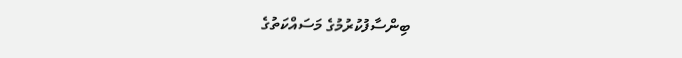ބިންސާފުކުރުމުގެ މަސައްކަތުގެ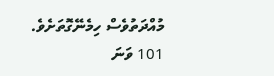މުއްދަތުވެސް ހިމެނޭގޮތަށެވެ.
101 ވަނަ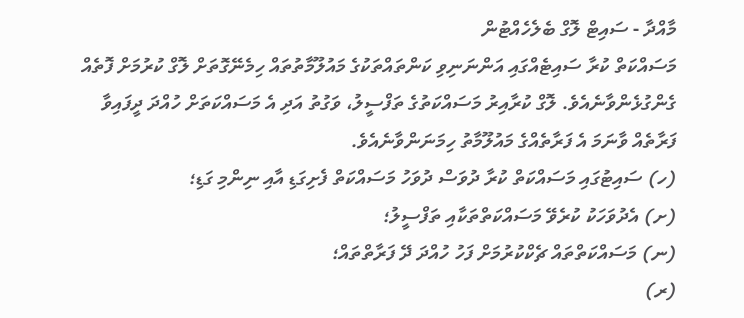މާއްދާ - ސައިޓް ލޮގް ބެލެހެއްޓުން
މަސައްކަތް ކުރާ ސައިޓެއްގައި އަންނަނިވި ކަންތައްތަކުގެ މައުލޫމާތުތައް ހިމެނޭގޮތަށް ލޮގް ކުރުމަށް ފޮތެއް ގެންގުޅެންވާނެއެވެ. ލޮގް ކުރާއިރު މަސައްކަތުގެ ތަފްސީލު، ވަގުތު އަދި އެ މަސައްކަތަށް ހުއްދަ ދީފައިވާ ފަރާތެއް ވާނަމަ އެ ފަރާތެއްގެ މައުލޫމާތު ހިމަނަންވާނެއެވެ.
(ހ) ސައިޓުގައި މަސައްކަތް ކުރާ ދުވަސް ދުވަހު މަސައްކަތް ފެށިގަޑި އާއި ނިންމި ގަޑި؛
(ށ) އެދުވަހަކު ކުރެވޭ މަސައްކަތްތަކާއި ތަފްސީލު؛
(ނ) މަސައްކަތްތައް ޗެކްކުރުމަށް ފަހު ހުއްދަ ދޭ ފަރާތްތައް؛
(ރ)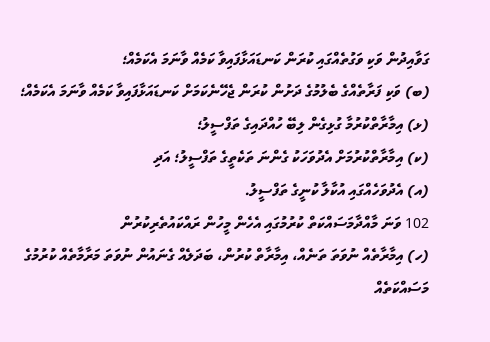ގަވާއިދުން ވަކި ވަގުތެއްގައި ކުރަން ކަނޑައަޅާފައިވާ ކަމެއް ވާނަމަ އެކަމެއް؛
(ބ) ވަކި ފަރާތެއްގެ ބެލުމުގެ ދަށުން ކުރަން ޖެހޭނެކަމަށް ކަނޑައަޅާފައިވާ ކަމެއް ވާނަމަ އެކަމެއް؛
(ޅ) އިމާރާތްކުރުމާ ގުޅިގެން ލިބޭ ހުއްދައިގެ ތަފްސީލު؛
(ކ) އިމާރާތްކުރުމަށް އެދުވަހަކު ގެންނަ ތަކެތީގެ ތަފްސީލު؛ އަދި
(އ) އެދުވަހެއްގައި އުކާލާ ކުނީގެ ތަފްސީލު.
102 ވަނަ މާއްދާމަސައްކަތް ކުރުމުގައި އެހެން މީހުން ރައްކައުތެރިކުރުން
(ހ) އިމާރާތެއް ނުވަތަ ތަނެއް، އިމާރާތް ކުރުން، ބަދަލެއް ގެނައުން ނުވަތަ މަރާމާތެއް ކުރުމުގެ މަސައްކަތެއް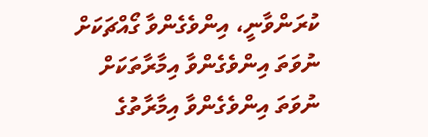ކުރަންވާނީ، އިންވެގެންވާ ގޯއްޗަކަށް ނުވަތަ އިންވެގެންވާ އިމާރާތަކަށް ނުވަތަ އިންވެގެންވާ އިމާރާތުގެ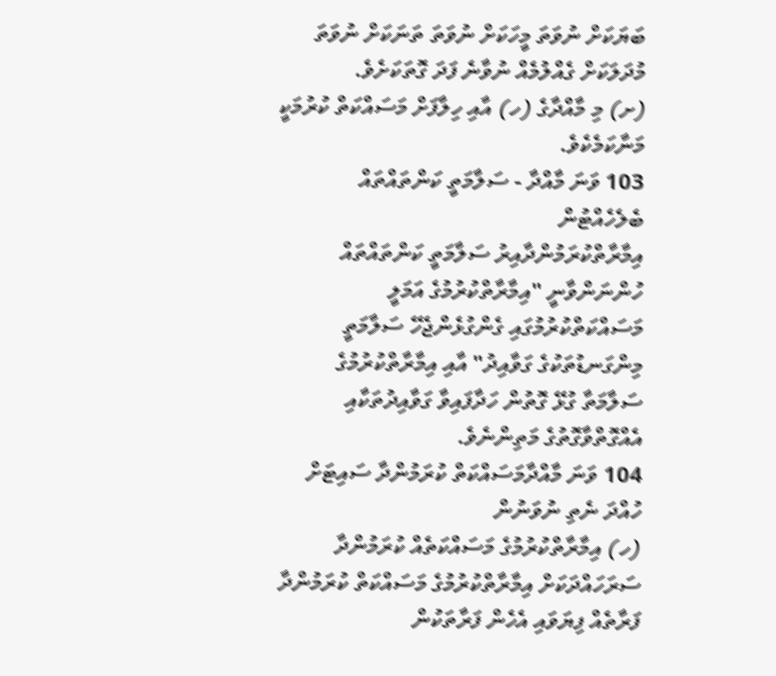ބަޔަކަށް ނުވަތަ މީހަކަށް ނުވަތަ ތަނަކަށް ނުވަތަ މުދަލަކަށް ގެއްލުމެއް ނުވާނެ ފަދަ ގޮތަކަށެވެ.
(ށ) މި މާއްދާގެ (ހ) އާއި ހިލާފަށް މަސައްކަތް ކުރުމަކީ މަނާކަމެކެވެ.
103 ވަނަ މާއްދާ - ސަލާމަތީ ކަންތައްތައް ބެލެހެއްޓުން
އިމާރާތްކުރަމުންދާއިރު ސަލާމަތީ ކަންތައްތައް ހުންނަންވާނީ "އިމާރާތްކުރުމުގެ އަމަލީ މަސައްކަތްކުރުމުގައި ގެންގުޅެންޖެހޭ ސަލާމަތީ މިންގަނޑުތަކުގެ ގަވާއިދު" އާއި އިމާރާތްކުރުމުގެ ސަލާމަތާ ގުޅޭ ގޮތުން ހަދާފައިވާ ގަވާއިދުތަކާއި އެއްގޮތްވާގޮތުގެ މަތިންނެވެ.
104 ވަނަ މާއްދާމަސައްކަތް ކުރަމުންދާ ސައިޓަށް ހުއްދަ ނެތި ނުވަނުން
(ހ) އިމާރާތްކުރުމުގެ މަސައްކަތެއް ކުރަމުންދާ ސަރަހައްދަކަށް އިމާރާތްކުރުމުގެ މަސައްކަތް ކުރަމުންދާ ފަރާތެއް ފިޔަވައި އެހެން ފަރާތަކުން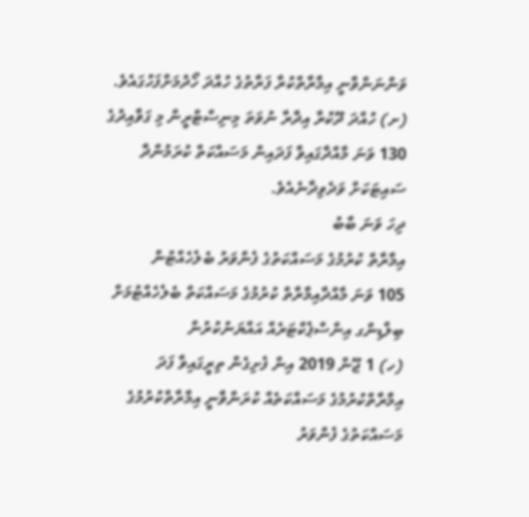ވަންނަންވާނީ އިމާރާތްކުރާ ފަރާތުގެ ހުއްދަ ހޯދުމަށްފަހުގައެވެ.
(ށ) ހުއްދަ ދޫކުރާ އިދާރާ ނުވަތަ މިނިސްޓްރީން މި ގަވާއިދުގެ 130 ވަނަ މާއްދާގައިވާ ފަދައިން މަސައްކަތް ކުރަމުންދާ ސައިޓަކަށް ވަދެވިދާނެއެވެ.
ދިހަ ވަނަ ބާބު
އިމާރާތް ކުރުމުގެ މަސައްކަތުގެ ފެންވަރު ބެލެހެއްޓުން
105 ވަނަ މާއްދާއިމާރާތް ކުރުމުގެ މަސައްކަތް ބެލެހެއްޓުމަށް ބިލްޑިންގ އިންސްޕެކްޓަރެއް އައްޔަނުކުރުން
(ހ) 1 ޖޫން 2019 އިން ފެށިގެން ތިރީގައިވާ ފަދަ އިމާރާތްކުރުމުގެ މަސައްކަތެއް ކުރަންވާނީ އިމާރާތްކުރުމުގެ މަސައްކަތުގެ ފެންވަރު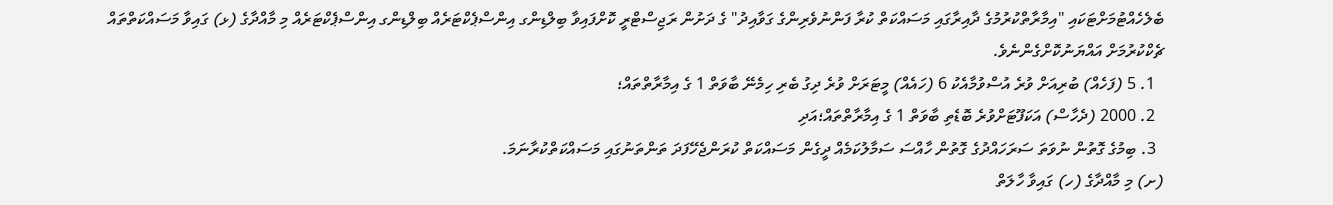ބެލެހެއްޓުމަށްޓަކައި "އިމާރާތްކުރުމުގެ ދާއިރާގައި މަސައްކަތް ކުރާ ފަންނުވެރިންގެ ގަވާއިދު" ގެ ދަށުން ރަޖިސްޓްރީ ކޮށްފައިވާ ބިލްޑިންގ އިންސްޕެކްޓަރެއް ބިލްޑިންގ އިންސްޕެކްޓަރެއް މި މާއްދާގެ (ޅ) ގައިވާ މަސައްކަތްތައް ޗެކްކުރުމަށް އައްޔަނުކޮށްގެންނެވެ.
  1. 5 (ފަހެއް) ބުރިއަށް ވުރެ އުސްވުމާއެކު 6 (ހައެއް) މީޓަރަށް ވުރެ ދިގު ބެރި ހިމެނޭ ބާވަތް 1 ގެ އިމާރާތްތައް؛
  2. 2000 (ދެހާސް) އަކަފޫޓަށްވުރެ ބޮޑެތި ބާވަތް 1 ގެ އިމާރާތްތައް؛އަދި
  3. ބިމުގެ ގޮތުން ނުވަތަ ސަރަހައްދުގެ ގޮތުން ހާއްސަ ސަމާލުކަމެއް ދީގެން މަސައްކަތް ކުރަންޖެހޭފަދަ ތަންތަނުގައި މަސައްކަތްކުރާނަމަ.
(ށ) މި މާއްދާގެ (ހ) ގައިވާ ހާލަތް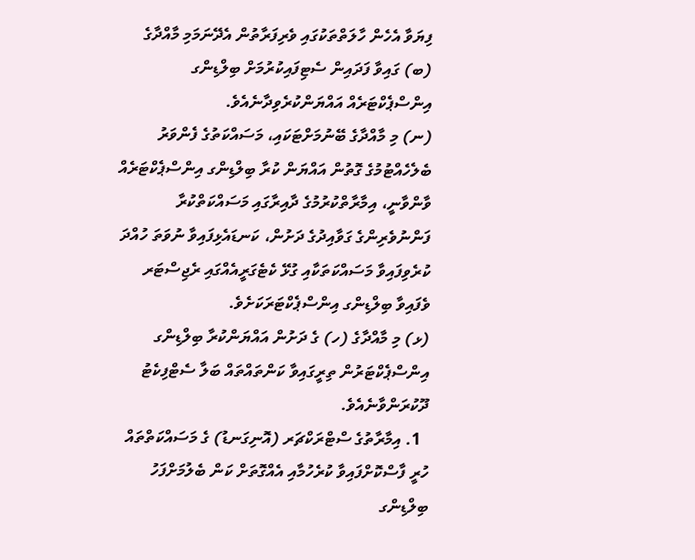ފިޔަވާ އެހެން ހާލަތްތަކުގައި ވެރިފަރާތުން އެދޭނަމަމި މާއްދާގެ (ބ) ގައިވާ ފަދައިން ސެޓިފައިކުރުމަށް ބިލްޑިންގ އިންސްޕެކްޓަރެއް އައްޔަންކުރެވިދާނެއެވެ.
(ނ) މި މާއްދާގެ ބޭނުމަށްޓަކައި، މަސައްކަތުގެ ފެންވަރު ބެލެހެއްޓުމުގެ ގޮތުން އައްޔަން ކުރާ ބިލްޑިންގ އިންސްޕެކްޓަރެއް ވާންވާނީ، އިމާރާތްކުރުމުގެ ދާއިރާގައި މަސައްކަތްކުރާ ފަންނުވެރިންގެ ގަވާއިދުގެ ދަށުން، ކަނޑައެޅިފައިވާ ނުވަތަ ހުއްދަ ކުރެވިފައިވާ މަސައްކަތަކާއި ގުޅޭ ކެޓެގަރީއެއްގައި ރެޖިސްޓަރ ވެފައިވާ ބިލްޑިންގ އިންސްޕެކްޓަރަކަށެވެ.
(ޅ) މި މާއްދާގެ (ހ) ގެ ދަށުން އައްޔަންކުރާ ބިލްޑިންގ އިންސްޕެކްޓަރުން ތިރީގައިވާ ކަންތައްތައް ބަލާ ސެޓްފިކެޓު ދޫކުރަންވާނެއެވެ.
  1. އިމާރާތުގެ ސްޓްރަކްޗަރ (އޮނިގަނޑު) ގެ މަސައްކަތްތައް ހުރީ ފާސްކޮށްފައިވާ ކުރެހުމާއި އެއްގޮތަށް ކަން ބެލުމަށްފަހު ބިލްޑިންގ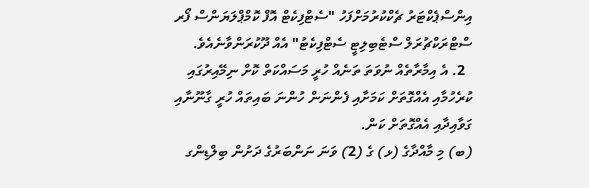އިންސްޕެކްޓަރު ޗެކްކުރުމަށްފަހު "ސެޓްފިކެޓް އޮފް ކޮމްޕްލަޔަންސް ފޯރ ސްޓްރަކްޗުރަލް ސްޓެބިލިޓީ ސެޓްފިކެޓު" އެއް ދޫކުރަންވާނެއެވެ.
  2. އެ އިމާރާތެއް ނުވަތަ ތަނެއް ހުރީ މަސައްކަތް ކޮށް ނިމޭއިރުގައި ކުރެހުމާއި އެއްގޮތަށް ކަމަށާއި ފެންނަން ހުންނަ ބައިތައް ހުރީ ގާނޫނާއި ގަވާއިދާއި އެއްގޮތަށް ކަން.
(ބ) މި މާއްދާގެ (ޅ) ގެ (2) ވަނަ ނަންބަރުގެ ދަށުން ބިލްޑިންގ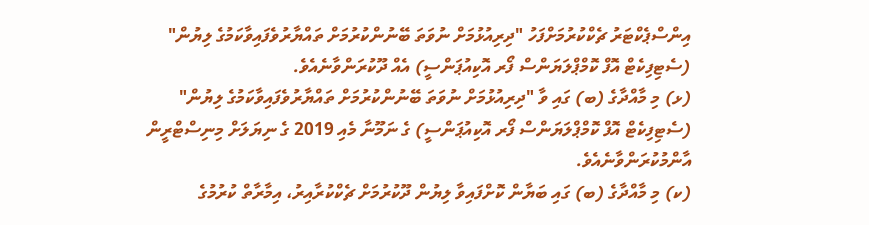އިންސްޕެކްޓަރު ޗެކްކުރުމަށްފަހު "ދިރިއުޅުމަށް ނުވަތަ ބޭނުންކުރުމަށް ތައްޔާރުވެފައިވާކަމުގެ ލިޔުން" (ސެޓިފިކެޓް އޮފް ކޮމްޕްލަޔަންސް ފޯރ އޮކިއުޕަންސީ) އެއް ދޫކުރަންވާނެއެވެ.
(ޅ) މި މާއްދާގެ (ބ) ގައި ވާ "ދިރިއުޅުމަށް ނުވަތަ ބޭނުންކުރުމަށް ތައްޔާރުވެފައިވާކަމުގެ ލިޔުން" (ސެޓިފިކެޓް އޮފް ކޮމްޕްލަޔަންސް ފޯރ އޮކިއުޕަންސީ) ގެ ނަމޫނާ މެއި 2019 ގެ ނިޔަލަށް މިނިސްޓްރީން އާންމުކުރަންވާނެއެވެ.
(ކ) މި މާއްދާގެ (ބ) ގައި ބަޔާން ކޮށްފައިވާ ލިޔުން ދޫކުރުމަށް ޗެކްކުރާއިރު، އިމާރާތް ކުރުމުގެ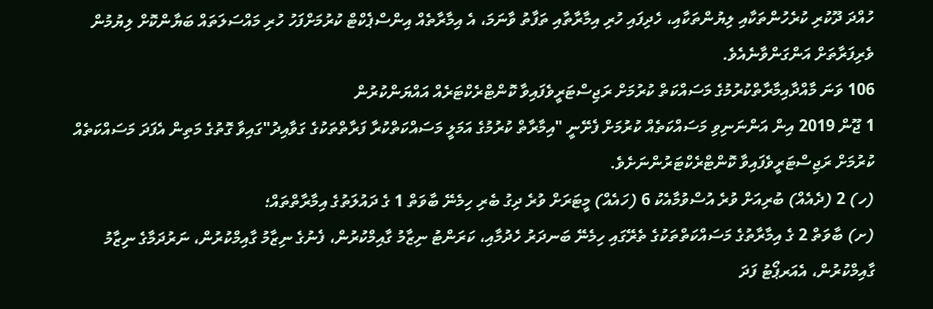ހުއްދަ ދޫކުރި ކުރެހުންތަކާއި ލިޔުންތަކާއި، ހެދިފައި ހުރި އިމާރާތާއި ތަފާތު ވާނަމަ، އެ އިމާރާތެއް އިންސްޕެކްޓް ކުރުމަށްފަހު ހުރި މައްސަލަތައް ބަޔާންކޮށް ލިޔުމުން ވެރިފަރާތަށް އަންގަންވާނެއެވެ.
106 ވަނަ މާއްދާއިމާރާތްކުރުމުގެ މަސައްކަތް ކުރުމަށް ރަޖިސްޓަރީވެފައިވާ ކޮންޓްރެކްޓަރެއް އައްޔަންކުރުން
1 ޖޫން 2019 އިން އަންނަނިވި މަސައްކަތެއް ކުރުމަށް ފެށޭނީ "އިމާރާތް ކުރުމުގެ އަމަލީ މަސައްކަތްކުރާ ފަރާތްތަކުގެ ގަވާއިދު"ގައިވާ ގޮތުގެ މަތިން އެފަދަ މަސައްކަތެއް ކުރުމަށް ރަޖިސްޓަރީވެފައިވާ ކޮންޓްރެކްޓަރުންނަށެވެ.
(ހ) 2 (ދެއެއް) ބުރިއަށް ވުރެ އުސްވުމާއެކު 6 (ހައެއް) މީޓަރަށް ވުރެ ދިގު ބެރި ހިމެނޭ ބާވަތް 1 ގެ ދައުލަތުގެ އިމާރާތްތައް؛
(ށ) ބާވަތް 2 ގެ އިމާރާތުގެ މަސައްކަތްތަކުގެ ތެރޭގައި ހިމެނޭ ބަނދަރު ހެދުމާއި، ކަރަންޓު ނިޒާމު ގާއިމްކުރުން، ފެނުގެ ނިޒާމު ގާއިމްކުރުން، ނަރުދަމާގެ ނިޒާމު ގާއިމްކުރުން، އެއަރޕޯޓު ފަދަ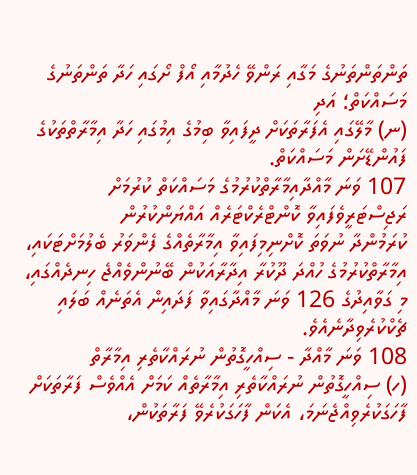ތަންތަންތަނުގެ މަގާއި ރަންވޭ ހެދުމާއި އޯފް ށޯގައި ހަދާ ތަންތަނުގެ މަސައްކަތް؛ އަދި
(ނ) މާލޭގައި އެފަރާތަކަށް ދީފައިވާ ބިމުގެ އިމުގައި ހަދާ އިމާރާތްތަކުގެ ފައުންޑޭށަން މަސައްކަތް.
107 ވަނަ މާއްދާއިމާރާތްކުރުމުގެ މަސައްކަތް ކުރުމަށް ރަޖިސްޓަރީވެފައިވާ ކޮންޓްރެކްޓަރެއް އައްޔަންކުރުން
ކުރަމުންދާ ނުވަތަ ކޮށްނިމިފައިވާ އިމާރާތެއްގެ ފެންވަރު ބެލުމަށްޓަކައި، އިމާރާތްކުރުމުގެ ހުއްދަ ދޫކުރާ އިދާރާއަކުން ބޭނުންވެއްޖެ ހިނދެއްގައި، މި ގަވާއިދުގެ 126 ވަނަ މާއްދާގައިވާ ފަދައިން އެތަނެއް ބަލައި ޗެކްކުރެވިދާނެއެވެ.
108 ވަނަ މާއްދާ - ސިއްހީގޮތުން ނުރައްކާތެރި އިމާރާތް
(ހ) ސިއްހީގޮތުން ނުރައްކާތެރި އިމާރާތެއް ކަމަށް އެއްވެސް ފަރާތަކަށް ފާހަގަކުރެވިއްޖެނަމަ، އެކަން ފާހަގަކުރެވޭ ފަރާތަކުން،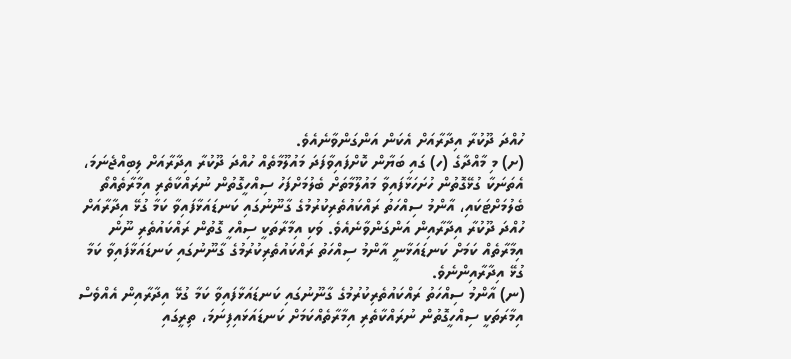ހުއްދަ ދޫކުރާ އިދާރާއަށް އެކަން އަންގަންވާނެއެވެ.
(ށ) މި މާއްދާގެ (ހ) ގައި ބަޔާން ކޮށްފައިވާފަދަ މައުލޫމާތެއް ހުއްދަ ދޫކުރާ އިދާރާއަށް ލިބިއްޖެނަމަ، އެތަނަކާ ގުޅޭގޮތުން ހުށަހަޅާފައިވާ މައުލޫމާތަށް ބެލުމަށްފަހު ސިއްހީގޮތުން ނުރައްކާތެރި އިމާރާތެއްތޯ ބެލުމަށްޓަކައި، އާންމު ސިއްހަތު ރައްކައުތެރިކުރުމުގެ ގާނޫނުގައި ކަނޑައަޅާފައިވާ ކަމާ ގުޅޭ އިދާރާއަށް ހުއްދަ ދޫކުރާ އިދާރާއިން އަންގަންވާނެއެވެ. ވަކި އިމާރާތަކީ ސިއްހީ ގޮތުން ރައްކައުތެރި ނޫން އިމާރާތެއް ކަމަށް ކަނޑައަޅާނީ އާންމު ސިއްހަތު ރައްކައުތެރިކުރުމުގެ ގާނޫނުގައި ކަނޑައަޅާފައިވާ ކަމާ ގުޅޭ އިދާރާއިންނެވެ.
(ނ) އާންމު ސިއްހަތު ރައްކައުތެރިކުރުމުގެ ގާނޫނުގައި ކަނޑައަޅާފައިވާ ކަމާ ގުޅޭ އިދާރާއިން އެއްވެސް އިމާރަތަކީ ސިއްހީގޮތުން ނުރައްކާތެރި އިމާރާތެއްކަމަށް ކަނޑައަޅައިފިނަމަ، ތިރީގައި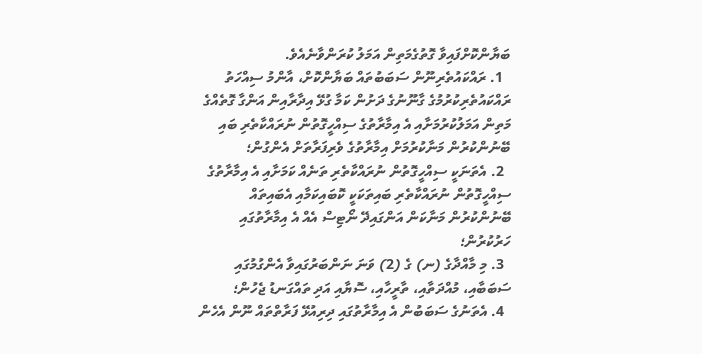ބަޔާންކޮށްފައިވާ ގޮތުގެމަތިން އަމަލު ކުރަންވާނެއެވެ.
  1. ރައްކައުތެރިނޫން ސަބަބުތައް ބަޔާންކޮށް، އާންމު ސިއްހަތު ރައްކައުތެރިކުރުމުގެ ގާނޫނުގެ ދަށުން ކަމާ ގުޅޭ އިދާރާއިން އަންގާ ގޮތެއްގެ މަތިން އަމަލުކުރުމަށާއި އެ އިމާރާތުގެ ސިއްހީގޮތުން ނުރައްކާތެރި ބައި ބޭނުންކުރުން މަނާކުރުމަށް އިމާރާތުގެ ވެރިފަރާތަށް އެންގުން؛
  2. އެތަނަކީ ސިއްހީގޮތުން ނުރައްކާތެރި ތަނެއް ކަމަށާއި އެ އިމާރާތުގެ ސިއްހީގޮތުން ނުރައްކާތެރި ބައިތަކަކީ ކޮބައިކަމާއި އެބައިތައް ބޭނުންކުރުން މަނާކަން އަންގައިދޭ ނޯޓިސް އެއް އެ އިމާރާތުގައި ހަރުކުރުން؛
  3. މި މާއްދާގެ (ނ) ގެ (2) ވަނަ ނަންބަރުގައިވާ އެންގުމުގައި ސަބަބާއި، މުއްދަތާއި، ތާރީހާއި، ސޮޔާއި އަދި ތައްގަނޑު ޖެހުން؛
  4. އެތަނުގެ ސަބަބުން އެ އިމާރާތުގައި ދިރިއުޅޭ ފަރާތްތައް ނޫން އެހެން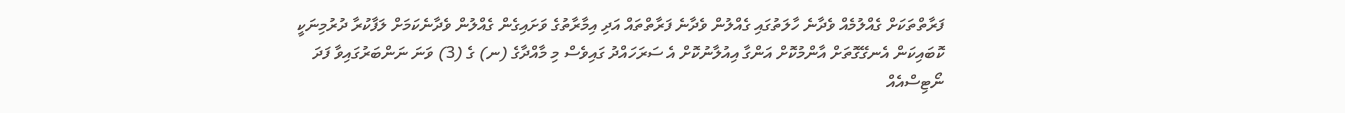ފަރާތްތަކަށް ގެއްލުމެއް ވެދާނެ ހާލަތުގައި ގެއްލުން ވެދާނެ ފަރާތްތައް އަދި އިމާރާތުގެ ވަށައިގެން ގެއްލުން ވެދާނެކަމަށް ލަފާކުރާ ދުރުމިނަކީ ކޮބައިކަން އެނގޭގޮތަށް އާންމުކޮށް އަންގާ އިއުލާނުކޮށް އެ ސަރަހައްދު ގައިވެސް މި މާއްދާގެ (ނ) ގެ (3) ވަނަ ނަންބަރުގައިވާ ފަދަ ނޯޓިސްއެއް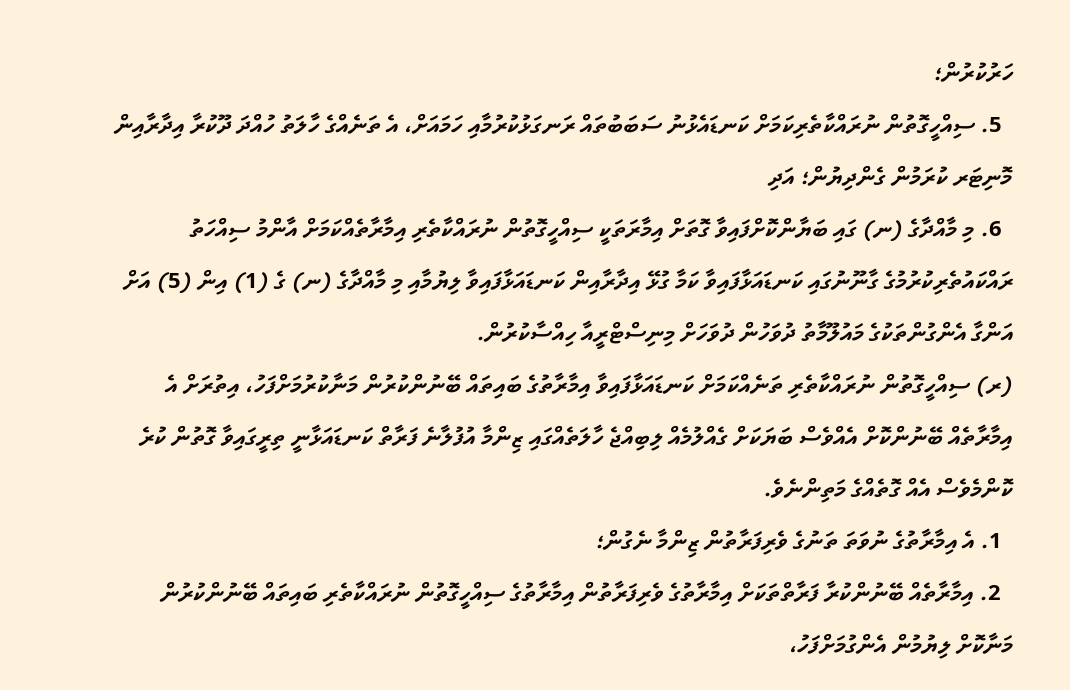ހަރުކުރުން؛
  5. ސިއްހީގޮތުން ނުރައްކާތެރިކަމަށް ކަނޑައެޅުނު ސަބަބުތައް ރަނގަޅުކުރުމާއި ހަމައަށް، އެ ތަނެއްގެ ހާލަތު ހުއްދަ ދޫކުރާ އިދާރާއިން މޮނިޓަރ ކުރަމުން ގެންދިޔުން؛ އަދި
  6. މި މާއްދާގެ (ނ) ގައި ބަޔާންކޮށްފައިވާ ގޮތަށް އިމާރަތަކީ ސިއްހީގޮތުން ނުރައްކާތެރި އިމާރާތެއްކަމަށް އާންމު ސިއްހަތު ރައްކައުތެރިކުރުމުގެ ގާނޫނުގައި ކަނޑައަޅާފައިވާ ކަމާ ގުޅޭ އިދާރާއިން ކަނޑައަޅާފައިވާ ލިޔުމާއި މި މާއްދާގެ (ނ) ގެ (1) އިން (5) އަށް އަންގާ އެންގުންތަކުގެ މައުލޫމާތު ދުވަހުން ދުވަހަށް މިނިސްޓްރީއާ ހިއްސާކުރުން.
(ރ) ސިއްހީގޮތުން ނުރައްކާތެރި ތަނެއްކަމަށް ކަނޑައަޅާފައިވާ އިމާރާތުގެ ބައިތައް ބޭނުންކުރުން މަނާކުރުމަށްފަހު، އިތުރަށް އެ އިމާރާތެއް ބޭނުންކޮށް އެއްވެސް ބަޔަކަށް ގެއްލުމެއް ލިބިއްޖެ ހާލަތެއްގައި ޒިންމާ އުފުލާނެ ފަރާތް ކަނޑައަޅާނީ ތިރީގައިވާ ގޮތުން ކުރެ ކޮންމެވެސް އެއް ގޮތެއްގެ މަތިންނެވެ.
  1. އެ އިމާރާތުގެ ނުވަތަ ތަނުގެ ވެރިފަރާތުން ޒިންމާ ނެގުން؛
  2. އިމާރާތެއް ބޭނުންކުރާ ފަރާތްތަކަށް އިމާރާތުގެ ވެރިފަރާތުން އިމާރާތުގެ ސިއްހީގޮތުން ނުރައްކާތެރި ބައިތައް ބޭނުންކުރުން މަނާކޮށް ލިޔުމުން އެންގުމަށްފަހު،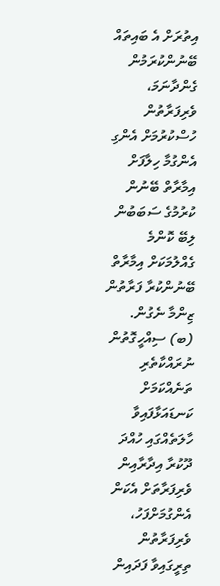އިތުރަށް އެ ބައިތައް ބޭނުންކުރަމުން ގެންދާނަމަ، ވެރިފަރާތުން ހުސްކުރުމަށް އެންގި އެންގުމާ ހިލާފަށް އިމާރާތް ބޭނުން ކުރުމުގެ ސަބަބުން ލިބޭ ކޮންމެ ގެއްލުމަކަށް އިމާރާތް ބޭނުންކުރާ ފަރާތުން ޒިންމާ ނެގުން.
(ބ) ސިއްހީގޮތުން ނުރައްކާތެރި ތަނެއްކަމަށް ކަނޑައަޅާފައިވާ ހާލަތެއްގައި ހުއްދަ ދޫކުރާ އިދާރާއިން ވެރިފަރާތަށް އެކަން އެންގުމަށްފަހު، ވެރިފަރާތުން ތިރީގައިވާ ފަދައިން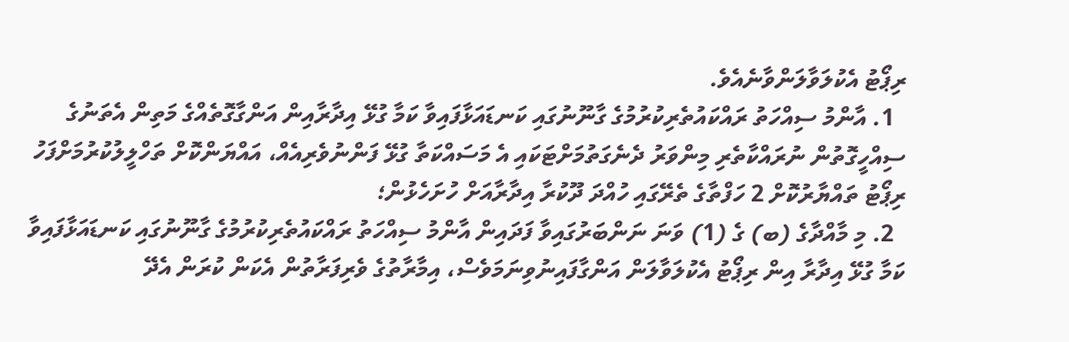ރިޕޯޓު އެކުލަވާލަންވާނެއެވެ.
  1. އާންމު ސިއްހަތު ރައްކައުތެރިކުރުމުގެ ގާނޫނުގައި ކަނޑައަޅާފައިވާ ކަމާ ގުޅޭ އިދާރާއިން އަންގާގޮތެއްގެ މަތިން އެތަނުގެ ސިއްހީގޮތުން ނުރައްކާތެރި މިންވަރު ދެނެގަތުމަށްޓަކައި އެ މަސައްކަތާ ގުޅޭ ފަންނުވެރިއެއް، އައްޔަންކޮށް ތަހްލީލުކުރުމަށްފަހު ރިޕޯޓު ތައްޔާރުކޮށް 2 ހަފްތާގެ ތެރޭގައި ހުއްދަ ދޫކުރާ އިދާރާއަށް ހުށަހެޅުން؛
  2. މި މާއްދާގެ (ބ) ގެ (1) ވަނަ ނަންބަރުގައިވާ ފަދައިން އާންމު ސިއްހަތު ރައްކައުތެރިކުރުމުގެ ގާނޫނުގައި ކަނޑައަޅާފައިވާ ކަމާ ގުޅޭ އިދާރާ އިން ރިޕޯޓު އެކުލަވާލަން އަންގާފައިނުވިނަމަވެސް، އިމާރާތުގެ ވެރިފަރާތުން އެކަން ކުރަން އެދޭ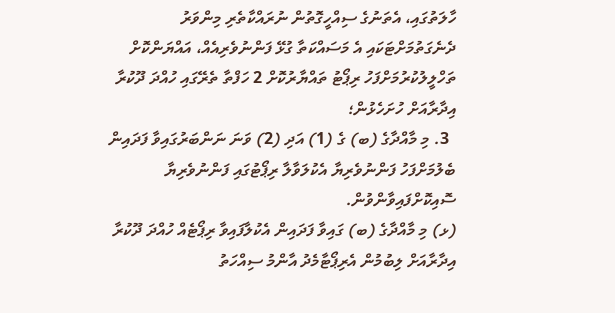ހާލަތުގައި، އެތަނުގެ ސިއްހީގޮތުން ނުރައްކާތެރި މިންވަރު ދެނެގަތުމަށްޓަކައި އެ މަސައްކަތާ ގުޅޭ ފަންނުވެރިއެއް، އައްޔަންކޮށް ތަހްލީލުކުރުމަށްފަހު ރިޕޯޓު ތައްޔާރުކޮށް 2 ހަފްތާ ތެރޭގައި ހުއްދަ ދޫކުރާ އިދާރާއަށް ހުށަހެޅުން؛
  3. މި މާއްދާގެ (ބ) ގެ (1) އަދި (2) ވަނަ ނަންބަރުގައިވާ ފަދައިން ބެލުމަށްފަހު ފަންނުވެރިޔާ އެކުލަވާލާ ރިޕޯޓުގައި ފަންނުވެރިޔާ ސޮއިކޮށްފައިވާންވުން.
(ޅ) މި މާއްދާގެ (ބ) ގައިވާ ފަދައިން އެކުލާފައިވާ ރިޕޯޓެއް ހުއްދަ ދޫކުރާ އިދާރާއަށް ލިބުމުން އެރިޕޯޓާމެދު އާންމު ސިއްހަތު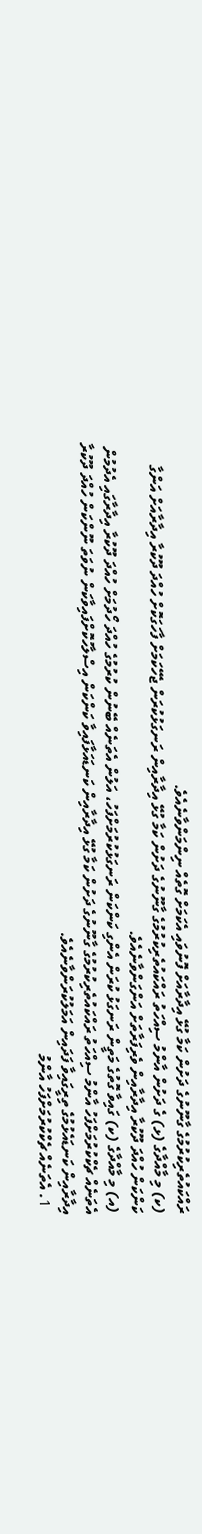ރައްކައުތެރިކުރުމުގެ ގާނޫނުގެ ދަށުން ކަމާ ގުޅޭ އިދާރާއަށް ފޮނުވައި އެކަމަށް ގޮތެއް ނިންމަންވާނެއެވެ.
(ކ) މި މާއްދާގެ (ޅ) ގެ ދަށުން އާންމު ސިއްހަތު ރައްކައުތެރިކުރުމުގެ ގާނޫނުގެ ދަށުން ކަމާ ގުޅޭ އިދާރާއިން ރަނގަޅުކުރަން ޖެހޭކަމަށް ފާހަގަކޮށް ހުއްދަ ދޫކުރާ އިދާރާއަށް އަންގާ ކަންކަން ހުއްދަ ދޫކުރާ އިދާރާއިން ވެރިފަރާތަށް އަންގަންވާނެއެވެ.
(އ) މި މާއްދާގެ (ކ) ގައިވާ ގޮތުގެ މަތީން ރަނގަޅު ކުރަން އެންގި ކަންކަން ރަނގަޅުކުރުމަށްފަހު، އަލުން އެތަނެއް ބޭނުން ކުރުމުގެ ހުއްދަ ހޯދުމަށް ހުއްދަ ދޫކުރާ އިދާރާގައި އެދުމުން އެތަނެއް ޗެކްކުރުމަށްފަހު އާންމު ސިއްހަތު ރައްކައުތެރިކުރުމުގެ ގާނޫނުގެ ދަށުން ކަމާ ގުޅޭ އިދާރާއިން ކަނޑައަޅާފައިވާ ކަންކަން އިސްލާހުކޮށްފައިވާކަން ނުވަތަ ނޫންކަން ހުއްދަ ދޫކުރާ އިދާރާއިން ކަނޑައެޅުމުގެ ތިރީގައިވާ ފަދައިން އަމަލުކުރަންވާނެއެވެ.
  1. އެތަނެއް ޗެކްކުރުމަށްފަހު އާންމު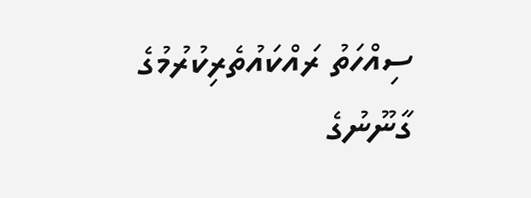ސިއްހަތު ރައްކައުތެރިކުރުމުގެ ގާނޫނުގެ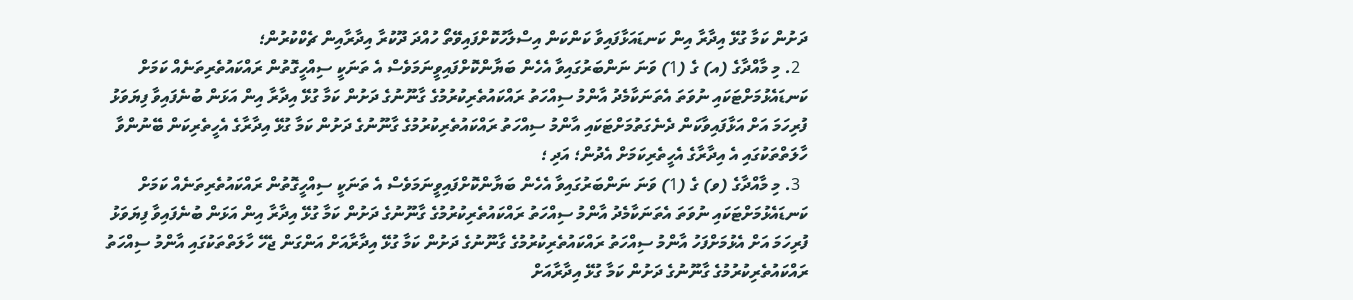ދަށުން ކަމާ ގުޅޭ އިދާރާ އިން ކަނޑައަޅާފައިވާ ކަންކަން އިސްލާހުކޮށްފައިވޭތޯ ހުއްދަ ދޫކުރާ އިދާރާއިން ޗެކްކުރުން؛
  2. މި މާއްދާގެ (އ) ގެ (1) ވަނަ ނަންބަރުގައިވާ އެހެން ބަޔާންކޮށްފައިވީނަމަވެސް އެ ތަނަކީ ސިއްހީގޮތުން ރައްކައުތެރިތަނެއް ކަމަށް ކަނޑައެޅުމަށްޓަކައި ނުވަތަ އެތަނަކާމެދު އާންމު ސިއްހަތު ރައްކައުތެރިކުރުމުގެ ގާނޫނުގެ ދަށުން ކަމާ ގުޅޭ އިދާރާ އިން އަޅަން ބުނެފައިވާ ފިޔަވަޅު ފުރިހަމަ އަށް އަޅާފައިވާކަން ދެނެގަތުމަށްޓަކައި އާންމު ސިއްހަތު ރައްކައުތެރިކުރުމުގެ ގާނޫނުގެ ދަށުން ކަމާ ގުޅޭ އިދާރާގެ އެހީތެރިކަން ބޭނުންވާ ހާލަތްތަކުގައި އެ އިދާރާގެ އެހީތެރިކަމަށް އެދުން؛ އަދި ؛
  3. މި މާއްދާގެ (ވ) ގެ (1) ވަނަ ނަންބަރުގައިވާ އެހެން ބަޔާންކޮށްފައިވީނަމަވެސް އެ ތަނަކީ ސިއްހީގޮތުން ރައްކައުތެރިތަނެއް ކަމަށް ކަނޑައެޅުމަށްޓަކައި ނުވަތަ އެތަނަކާމެދު އާންމު ސިއްހަތު ރައްކައުތެރިކުރުމުގެ ގާނޫނުގެ ދަށުން ކަމާ ގުޅޭ އިދާރާ އިން އަޅަން ބުނެފައިވާ ފިޔަވަޅު ފުރިހަމަ އަށް އެޅުމަށްފަހު އާންމު ސިއްހަތު ރައްކައުތެރިކުރުމުގެ ގާނޫނުގެ ދަށުން ކަމާ ގުޅޭ އިދާރާއަށް އަންގަން ޖެހޭ ހާލަތްތަކުގައި އާންމު ސިއްހަތު ރައްކައުތެރިކުރުމުގެ ގާނޫނުގެ ދަށުން ކަމާ ގުޅޭ އިދާރާއަށް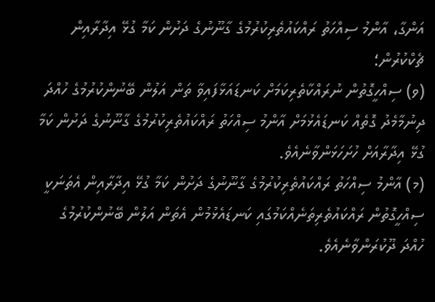އަންގާ، އާންމު ސިއްހަތު ރައްކައުތެރިކުރުމުގެ ގާނޫނުގެ ދަށުން ކަމާ ގުޅޭ އިދާރާއިން ޗެކްކުރުން؛
(ވ) ސިއްހީގޮތުން ނުރައްކާތެރިކަމަށް ކަނޑައަޅާފައިވާ ތަން އަލުން ބޭނުންކުރުމުގެ ހުއްދަ ދިނުމާމެދު ގޮތެއް ކަނޑައެޅުމަށް އާންމު ސިއްހަތު ރައްކައުތެރިކުރުމުގެ ގާނޫނުގެ ދަށުން ކަމާ ގުޅޭ އިދާރާއަށް ހުށަހަޅަންވާނެއެވެ.
(މ) އާންމު ސިއްހަތު ރައްކައުތެރިކުރުމުގެ ގާނޫނުގެ ދަށުން ކަމާ ގުޅޭ އިދާރާއިން އެތަނަކީ ސިއްހީގޮތުން ރައްކައުތެރިތަނެއްކަމުގައި ކަނޑައެޅުމުން އެތަން އަލުން ބޭނުންކުރުމުގެ ހުއްދަ ދޫކުރަންވާނެއެވެ.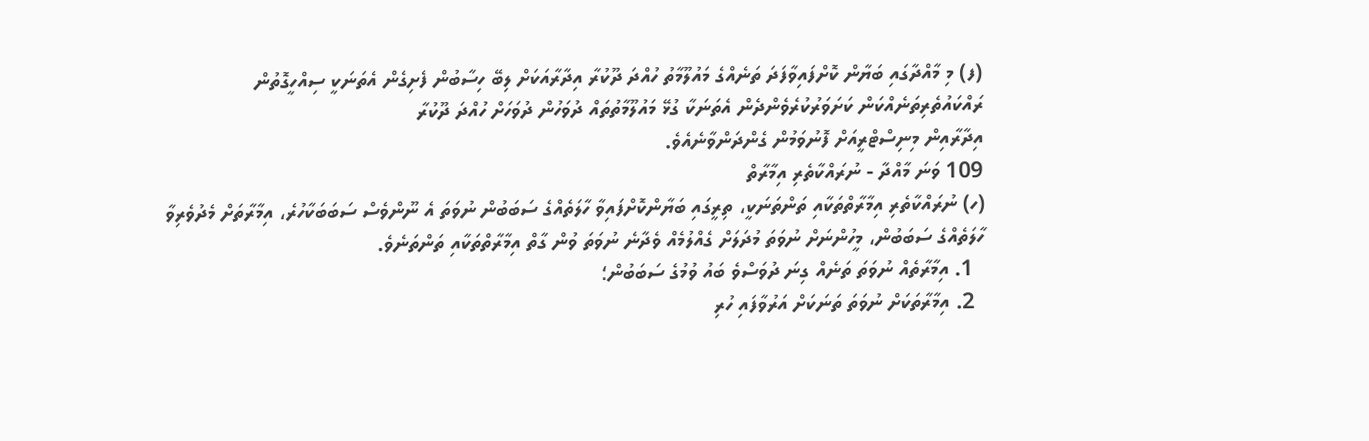(ފ) މި މާއްދާގައި ބަޔާން ކޮށްފައިވާފަދަ ތަނެއްގެ މައުލޫމާތު ހުއްދަ ދޫކުރާ އިދާރާއަކަށް ލިބޭ ހިސާބުން ފެށިގެން އެތަނަކީ ސިއްހީގޮތުން ރައްކައުތެރިތަނެއްކަން ކަށަވަރުކުރެވެންދެން އެތަނަކާ ގުޅޭ މައުލޫމާތުތައް ދުވަހުން ދުވަހަށް ހުއްދަ ދޫކުރާ
އިދާރާއިން މިނިސްޓްރީއަށް ފޮނުވަމުން ގެންދަންވާނެއެވެ.
109 ވަނަ މާއްދާ - ނުރައްކާތެރި އިމާރާތް
(ހ) ނުރައްކާތެރި އިމާރާތްތަކާއި ތަންތަނަކީ، ތިރީގައި ބަޔާންކޮށްފައިވާ ހާލަތެއްގެ ސަބަބުން ނުވަތަ އެ ނޫންވެސް ސަބަބަކާހުރެ، އިމާރާތަށް މެދުވެރިވާ ހާލަތެއްގެ ސަބަބުން، މީހުންނަށް ނުވަތަ މުދަލަށް ގެއްލުމެއް ވެދާނެ ނުވަތަ ވުން ގާތް އިމާރާތްތަކާއި ތަންތަނެވެ.
  1. އިމާރާތެއް ނުވަތަ ތަނެއް ގިނަ ދުވަސްވެ ބައު ވުމުގެ ސަބަބުން؛
  2. އިމާރާތަކަށް ނުވަތަ ތަނަކަށް އަރުވާފައި ހުރި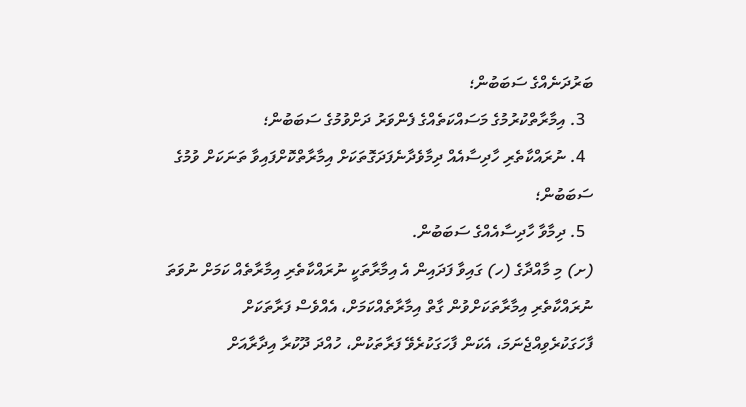ބަރުދަނެއްގެ ސަބަބުން؛
  3. އިމާރާތްކުރުމުގެ މަސައްކަތެއްގެ ފެންވަރު ދަށްވުމުގެ ސަބަބުން؛
  4. ނުރައްކާތެރި ހާދިސާއެއް ދިމާވެދާނެފަދަގޮތަކަށް އިމާރާތްކޮށްފައިވާ ތަނަކަށް ވުމުގެ ސަބަބުން؛
  5. ދިމާވާ ހާދިސާއެއްގެ ސަބަބުން.
(ށ) މި މާއްދާގެ (ހ) ގައިވާ ފަދައިން އެ އިމާރާތަކީ ނުރައްކާތެރި އިމާރާތެއް ކަމަށް ނުވަތަ ނުރައްކާތެރި އިމާރާތަކަށްވުން ގާތް އިމާރާތެއްކަމަށް، އެއްވެސް ފަރާތަކަށް ފާހަގަކުރެވިއްޖެނަމަ، އެކަން ފާހަގަކުރެވޭ ފަރާތަކުން، ހުއްދަ ދޫކުރާ އިދާރާއަށް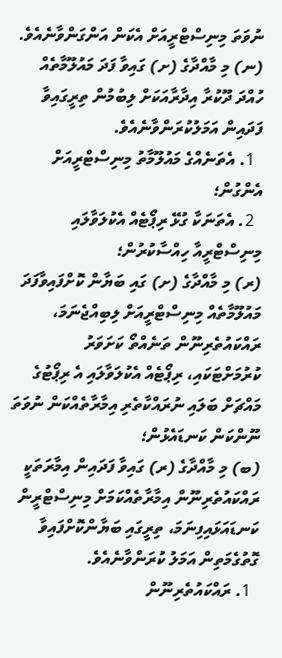ނުވަތަ މިނިސްޓްރީއަށް އެކަން އަންގަންވާނެއެވެ.
(ނ) މި މާއްދާގެ (ށ) ގައިވާ ފަދަ މައުލޫމާތެއް ހުއްދަ ދޫކުރާ އިދާރާއަކަށް ލިބުމުން ތިރީގައިވާ ފަދައިން އަމަލުކުރަންވާނެއެވެ.
  1. އެތަނެއްގެ މައުލޫމާތު މިނިސްޓްރީއަށް އެންގުން؛
  2. އެތަނަކާ ގުޅޭ ރިޕޯޓެއް އެކުލަވާލައި މިނިސްޓްރީއާ ހިއްސާކުރުން؛
(ރ) މި މާއްދާގެ (ށ) ގައި ބަޔާން ކޮށްފައިވާފަދަ މައުލޫމާތެއް މިނިސްޓްރީއަށް ލިބިއްޖެނަމަ، ރައްކައުތެރިނޫން ތަނެއްތޯ ކަށަވަރު ކުރުމަށްޓަކައި، ރިޕޯޓެއް އެކުލަވާލައި އެ ރިޕޯޓުގެ މައްޗަށް ބަލައި ނުރައްކާތެރި އިމާރާތެއްކަން ނުވަތަ ނޫންކަން ކަނޑައެޅުން؛
(ބ) މި މާއްދާގެ (ރ) ގައިވާ ފަދައިން އިމާރަތަކީ ރައްކައުތެރިނޫން އިމާރާތެއްކަމަށް މިނިސްޓްރީން ކަނޑައަޅައިފިނަމަ، ތިރީގައި ބަޔާންކޮށްފައިވާ ގޮތުގެމަތިން އަމަލު ކުރަންވާނެއެވެ.
  1. ރައްކައުތެރިނޫން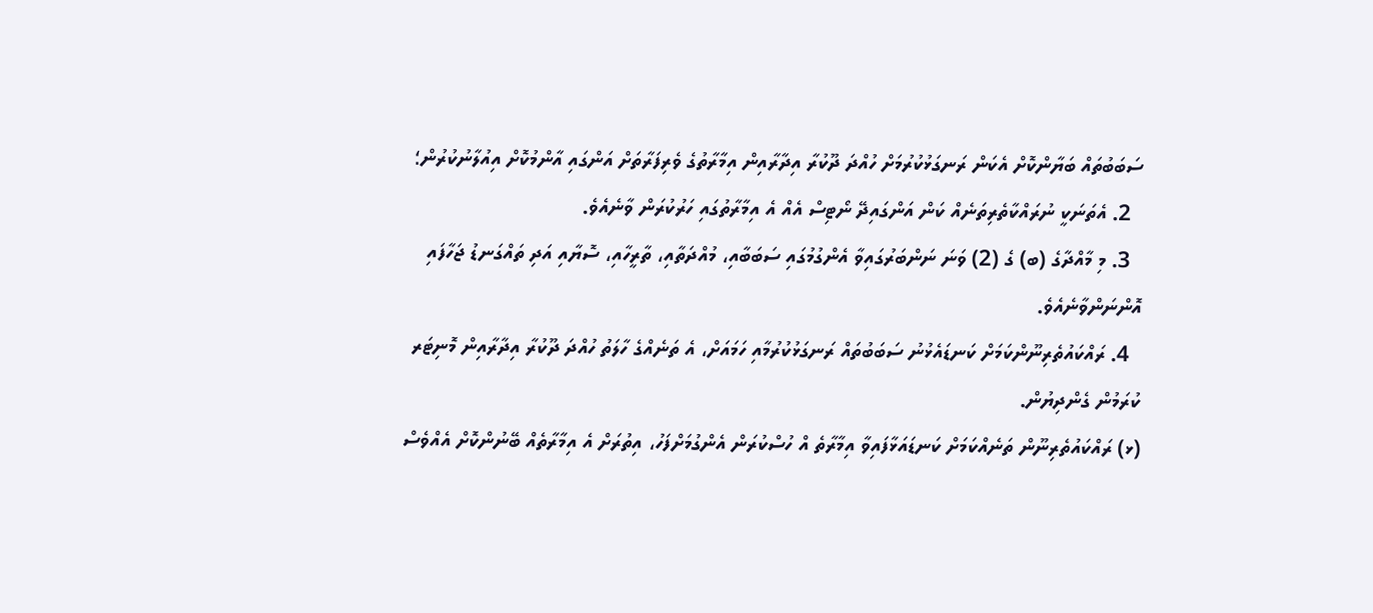ސަބަބުތައް ބަޔާންކޮށް އެކަން ރަނގަޅުކުރުމަށް ހުއްދަ ދޫކުރާ އިދާރާއިން އިމާރާތުގެ ވެރިފަރާތަށް އަންގައި އާންމުކޮށް އިއުލާނުކުރުން؛
  2. އެތަނަކީ ނުރައްކާތެރިތަނެއް ކަން އަންގައިދޭ ނޯޓިސް އެއް އެ އިމާރާތުގައި ހަރުކުރަން ވާނެއެވެ.
  3. މި މާއްދާގެ (ބ) ގެ (2) ވަނަ ނަންބަރުގައިވާ އެންގުމުގައި ސަބަބާއި، މުއްދަތާއި، ތާރީހާއި، ސޮޔާއި އަދި ތައްގަނޑު ޖަހާފައި އޮންނަންވާނެއެވެ.
  4. ރައްކައުތެރިނޫންކަމަށް ކަނޑައެޅުނު ސަބަބުތައް ރަނގަޅުކުރުމާއި ހަމައަށް، އެ ތަނެއްގެ ހާލަތު ހުއްދަ ދޫކުރާ އިދާރާއިން މޮނިޓަރ ކުރަމުން ގެންދިޔުން.
(ޅ) ރައްކައުތެރިނޫން ތަނެއްކަމަށް ކަނޑައަޅާފައިވާ އިމާރާތެ އް ހުސްކުރަން އެންގުމަށްފަހު، އިތުރަށް އެ އިމާރާތެއް ބޭނުންކޮށް އެއްވެސް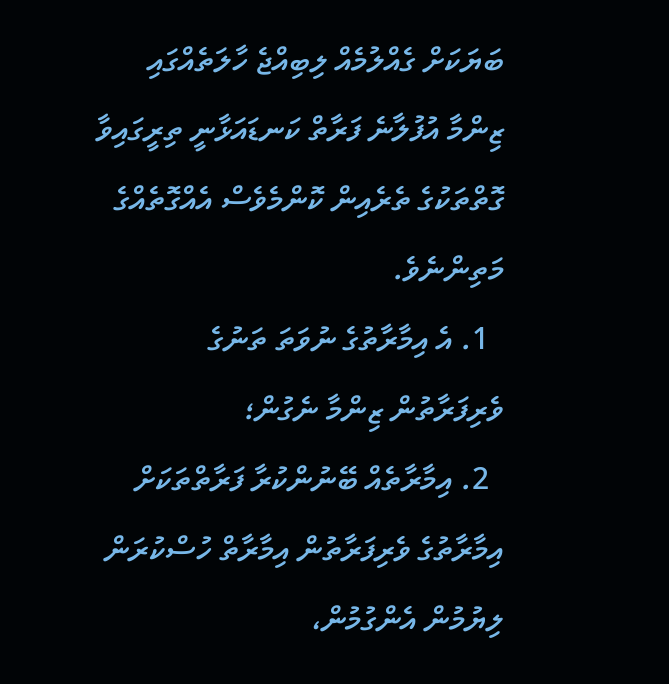ބަޔަކަށް ގެއްލުމެއް ލިބިއްޖެ ހާލަތެއްގައި ޒިންމާ އުފުލާނެ ފަރާތް ކަނޑައަޅާނީ ތިރީގައިވާ ގޮތްތަކުގެ ތެރެއިން ކޮންމެވެސް އެއްގޮތެއްގެ މަތިންނެވެ.
  1. އެ އިމާރާތުގެ ނުވަތަ ތަނުގެ ވެރިފަރާތުން ޒިންމާ ނެގުން؛
  2. އިމާރާތެއް ބޭނުންކުރާ ފަރާތްތަކަށް އިމާރާތުގެ ވެރިފަރާތުން އިމާރާތް ހުސްކުރަން ލިޔުމުން އެންގުމުން،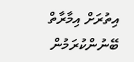އިތުރަށް އިމާރާތް ބޭނުންކުރަމުން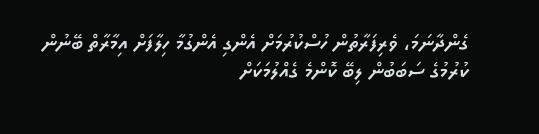ގެންދާނަމަ، ވެރިފަރާތުން ހުސްކުރުމަށް އެންގި އެންގުމާ ހިލާފަށް އިމާރާތް ބޭނުން ކުރުމުގެ ސަބަބުން ލިބޭ ކޮންމެ ގެއްލުމަކަށް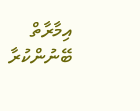އިމާރާތް ބޭނުންކުރާ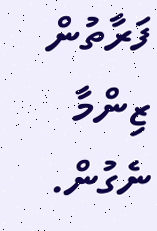ފަރާތުން ޒިންމާ ނެގުން.